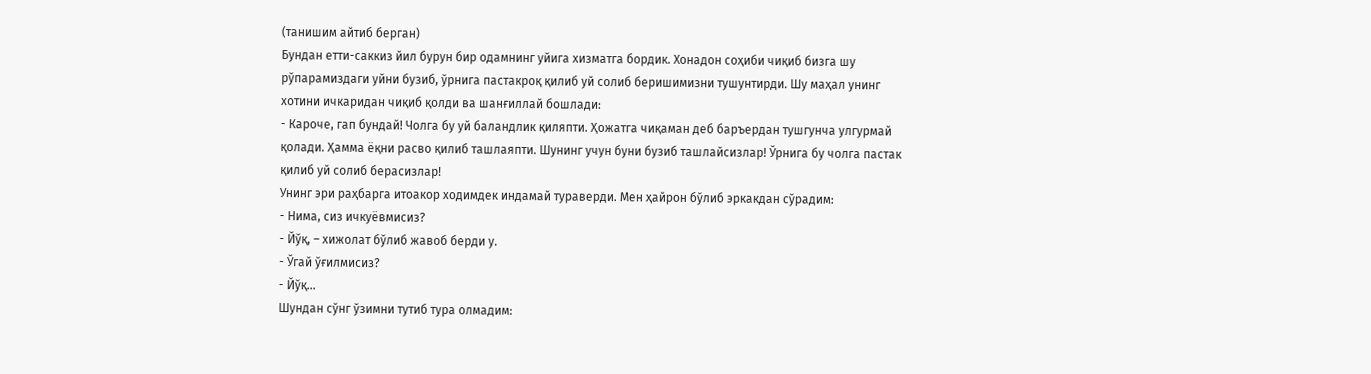(танишим айтиб берган)
Бундан етти-саккиз йил бурун бир одамнинг уйига хизматга бордик. Хонадон соҳиби чиқиб бизга шу рўпарамиздаги уйни бузиб, ўрнига пастакроқ қилиб уй солиб беришимизни тушунтирди. Шу маҳал унинг хотини ичкаридан чиқиб қолди ва шанғиллай бошлади:
- Кароче, гап бундай! Чолга бу уй баландлик қиляпти. Ҳожатга чиқаман деб баръердан тушгунча улгурмай қолади. Ҳамма ёқни расво қилиб ташлаяпти. Шунинг учун буни бузиб ташлайсизлар! Ўрнига бу чолга пастак қилиб уй солиб берасизлар!
Унинг эри раҳбарга итоакор ходимдек индамай тураверди. Мен ҳайрон бўлиб эркакдан сўрадим:
- Нима, сиз ичкуёвмисиз?
- Йўқ, – хижолат бўлиб жавоб берди у.
- Ўгай ўғилмисиз?
- Йўқ…
Шундан сўнг ўзимни тутиб тура олмадим: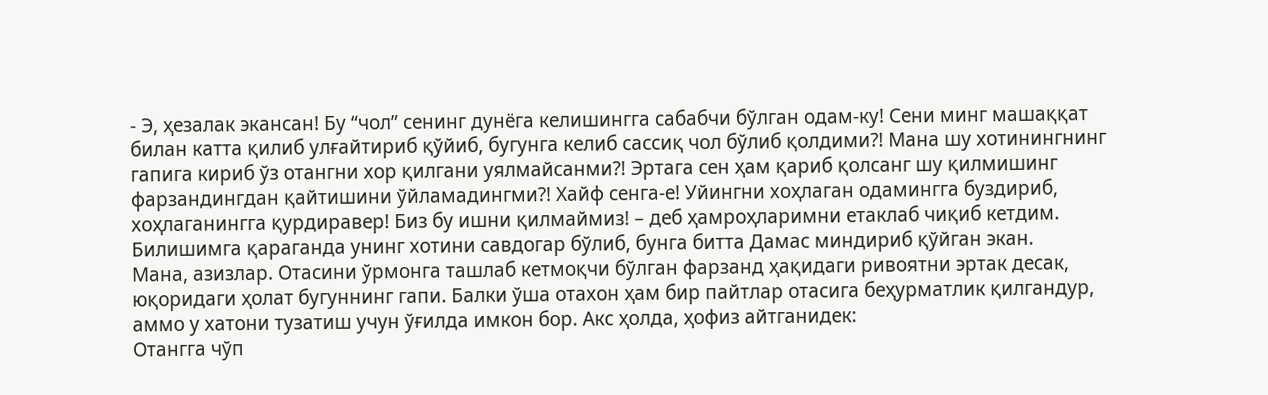- Э, ҳезалак экансан! Бу “чол” сенинг дунёга келишингга сабабчи бўлган одам-ку! Сени минг машаққат билан катта қилиб улғайтириб қўйиб, бугунга келиб сассиқ чол бўлиб қолдими?! Мана шу хотинингнинг гапига кириб ўз отангни хор қилгани уялмайсанми?! Эртага сен ҳам қариб қолсанг шу қилмишинг фарзандингдан қайтишини ўйламадингми?! Хайф сенга-е! Уйингни хоҳлаган одамингга буздириб, хоҳлаганингга қурдиравер! Биз бу ишни қилмаймиз! – деб ҳамроҳларимни етаклаб чиқиб кетдим.
Билишимга қараганда унинг хотини савдогар бўлиб, бунга битта Дамас миндириб қўйган экан.
Мана, азизлар. Отасини ўрмонга ташлаб кетмоқчи бўлган фарзанд ҳақидаги ривоятни эртак десак, юқоридаги ҳолат бугуннинг гапи. Балки ўша отахон ҳам бир пайтлар отасига беҳурматлик қилгандур, аммо у хатони тузатиш учун ўғилда имкон бор. Акс ҳолда, ҳофиз айтганидек:
Отангга чўп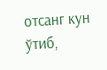отсанг кун ўтиб,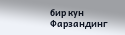бир кун
Фарзандинг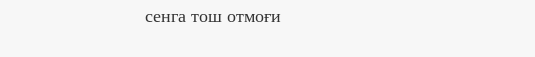сенга тош отмоғи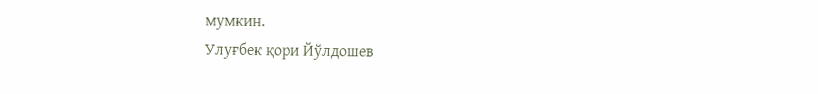мумкин.
Улуғбек қори Йўлдошев